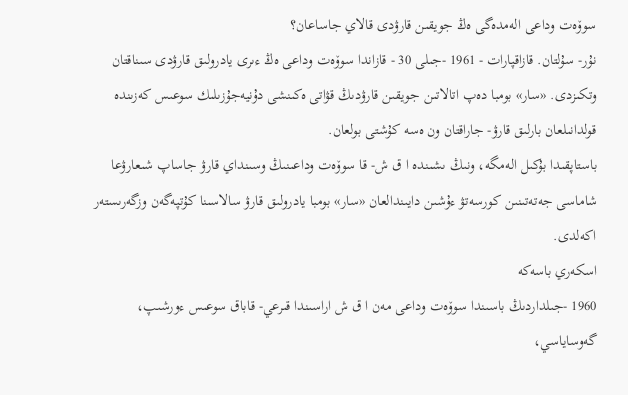سوۆەت وداعى الەمدەگى ەڭ جويقىن قارۋدى قالاي جاساعان؟
نۇر- سۇلتان. قازاقپارات - 1961 -جىلى 30 - قازاندا سوۆەت وداعى ەڭ ءىرى يادرولىق قارۋدى سىناقتان وتكىزدى. «سار» بومبا دەپ اتالاتىن جويقىن قارۋدىڭ قۋاتى ەكىنشى دۇنيەجۇزىلىك سوعىس كەزىندە قولدانىلعان بارلىق قارۋ- جاراقتان ون ەسە كۇشتى بولعان.
باستاپقىدا بۇكىل الەمگە، ونىڭ ىشىندە ا ق ش- قا سوۆەت وداعىنىڭ وسىنداي قارۋ جاساپ شىعارۋعا شاماسى جەتەتىنىن كورسەتۋ ءۇشىن دايىندالعان «سار» بومبا يادرولىق قارۋ سالاسىنا كۇتپەگەن وزگەرىستەر اكەلدى.
اسكەري باسەكە
1960 -جىلداردىڭ باسىندا سوۆەت وداعى مەن ا ق ش اراسىندا قىرعي- قاباق سوعىس ءورشىپ، گەوساياسي،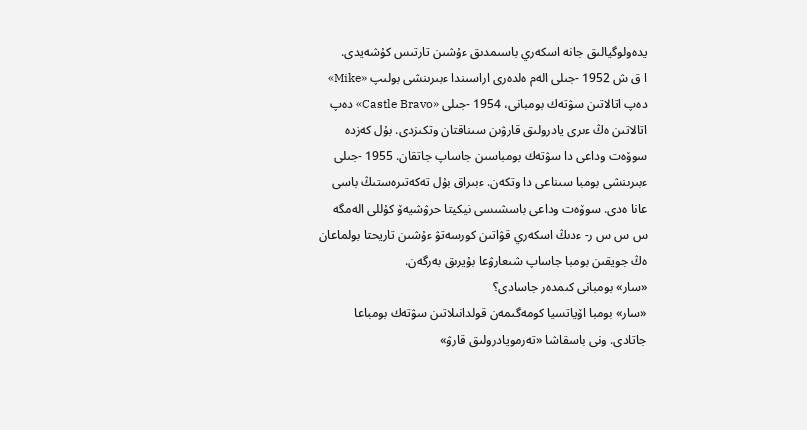يدەولوگيالىق جانە اسكەري باسىمدىق ءۇشىن تارتىس كۇشەيدى.
ا ق ش 1952 -جىلى الەم ەلدەرى اراسىندا ءبىرىنشى بولىپ «Mike» دەپ اتالاتىن سۋتەك بومبانى، 1954 -جىلى «Castle Bravo» دەپ اتالاتىن ەڭ ءىرى يادرولىق قارۋىن سىناقتان وتكىزدى. بۇل كەزدە سوۆەت وداعى دا سۋتەك بومباسىن جاساپ جاتقان. 1955 -جىلى ءبىرىنشى بومبا سىناعى دا وتكەن. ءبىراق بۇل تەكەتىرەستىڭ باسى عانا ەدى. سوۆەت وداعى باسشىسى نيكيتا حرۋشيەۆ كۇللى الەمگە س س س ر- ءدىڭ اسكەري قۋاتىن كورسەتۋ ءۇشىن تاريحتا بولماعان ەڭ جويقىن بومبا جاساپ شىعارۋعا بۇيرىق بەرگەن.
«سار» بومبانى كىمدەر جاسادى؟
«سار» بومبا اۆياتسيا كومەگىمەن قولدانىلاتىن سۋتەك بومباعا جاتادى. ونى باسقاشا «تەرمويادرولىق قارۋ»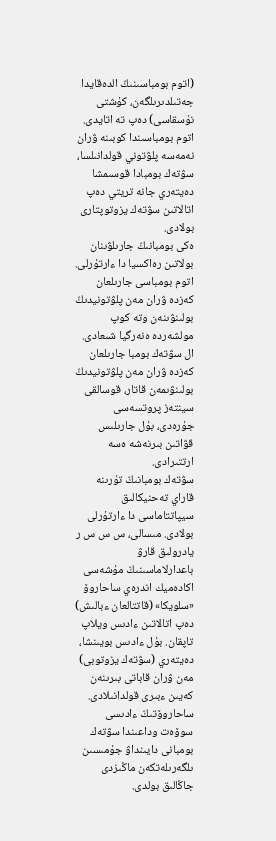(اتوم بومباسىنىڭ الدەقايدا جەتىلدىرىلگەن، كۇشتى نۇسقاسى) دەپ تە اتايدى. اتوم بومباسىندا كوبىنە ۋران نەمەسە پلۋتوني قولدانىلسا، سۋتەك بومبادا قوسىمشا دەيتەري جانە تريتي دەپ اتالاتىن سۋتەك يزوتوپتارى بولادى.
ەكى بومبانىڭ جارىلۋىنان بولاتىن رەاكسيا دا ءارتۇرلى. اتوم بومباسى جارىلعان كەزدە ۋران مەن پلۋتونيدىڭ بولىنۋىنەن وتە كوپ مولشەردە ەنەرگيا شىعادى. ال سۋتەك بومبا جارىلعان كەزدە ۋران مەن پلۋتونيدىڭ بولىنۋىمەن قاتار، قوسالقى سينتەز پروتسەسى جۇرەدى، بۇل جارىلىس قۋاتىن بىرنەشە ەسە ارتتىرادى.
سۋتەك بومبانىڭ تۇرىنە قاراي تەحنيكالىق سيپاتتاماسى دا ءارتۇرلى بولادى. مىسالى، س س س ر يادرولىق قارۋ باعدارلاماسىنىڭ مۇشەسى اكادەميك اندرەي ساحاروۆ «سلويكا» (قاتتالعان ءبالىش) دەپ اتالاتىن ءادىس ويلاپ تاپقان. بۇل ءادىس بويىنشا، دەيتەري (سۋتەك يزوتوبى) مەن ۋران قاباتى بىرىنەن كەيىن ءبىرى قولدانىلادى. ساحاروۆتىڭ ءادىسى سوۆەت وداعىندا سۋتەك بومبانى دايىنداۋ جۇمىسىن ىلگەرىلەتكەن ماڭىزدى جاڭالىق بولدى.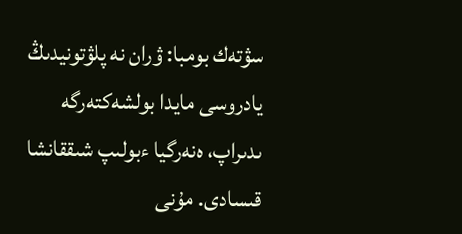سۋتەك بومبا: ۋران نە پلۋتونيدىڭ يادروسى مايدا بولشەكتەرگە ىدىراپ، ەنەرگيا ءبولىپ شىققانشا قىسادى. مۇنى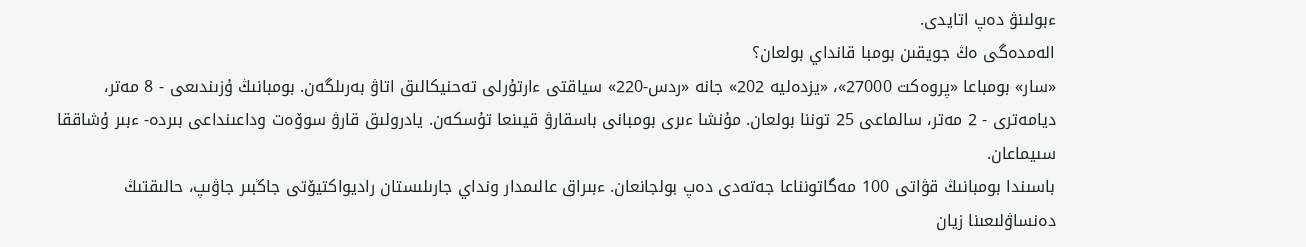ءبولىنۋ دەپ اتايدى.
الەمدەگى ەڭ جويقىن بومبا قانداي بولعان؟
«سار» بومباعا «پروەكت 27000»، «يزدەليە 202» جانە «ردس-220» سياقتى ءارتۇرلى تەحنيكالىق اتاۋ بەرىلگەن. بومبانىڭ ۇزىندىعى - 8 مەتر، ديامەترى - 2 مەتر، سالماعى 25 توننا بولعان. مۇنشا ءىرى بومبانى باسقارۋ قيىنعا تۇسكەن. يادرولىق قارۋ سوۆەت وداعىنداعى بىردە- ءبىر ۇشاققا سىيماعان.
باسىندا بومبانىڭ قۋاتى 100 مەگاتونناعا جەتەدى دەپ بولجانعان. ءبىراق عالىمدار ونداي جارىلىستان راديواكتيۆتى جاڭبىر جاۋىپ، حالىقتىڭ دەنساۋلىعىنا زيان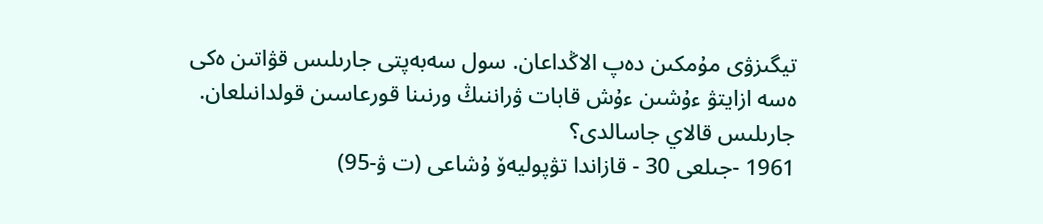تيگىزۋى مۇمكىن دەپ الاڭداعان. سول سەبەپتى جارىلىس قۋاتىن ەكى ەسە ازايتۋ ءۇشىن ءۇش قابات ۋراننىڭ ورنىنا قورعاسىن قولدانىلعان.
جارىلىس قالاي جاسالدى؟
1961 -جىلعى 30 - قازاندا تۋپوليەۆ ۇشاعى (ت ۋ-95)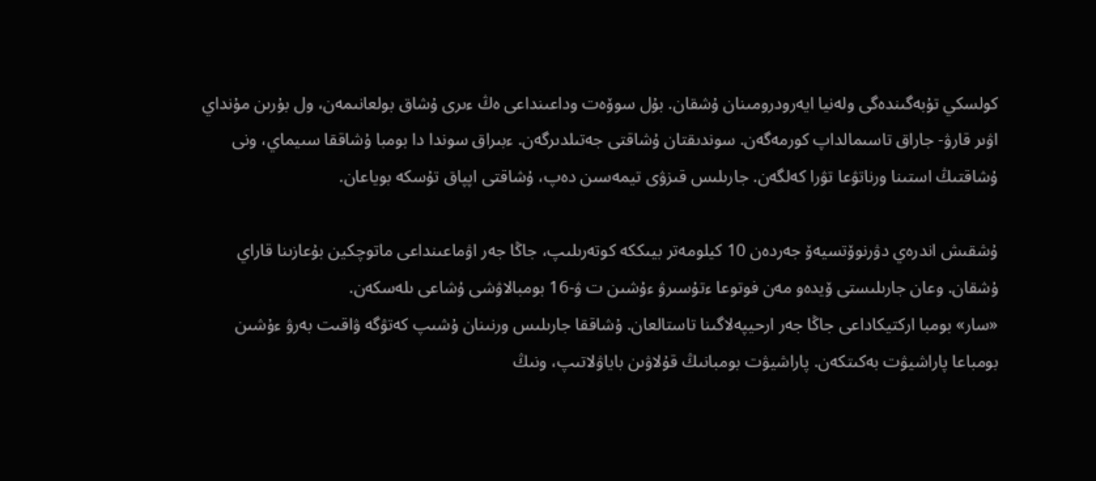كولسكي تۇبەگىندەگى ولەنيا ايەرودرومىنان ۇشقان. بۇل سوۆەت وداعىنداعى ەڭ ءىرى ۇشاق بولعانىمەن، ول بۇرىن مۇنداي اۋىر قارۋ- جاراق تاسىمالداپ كورمەگەن. سوندىقتان ۇشاقتى جەتىلدىرگەن. ءبىراق سوندا دا بومبا ۇشاققا سىيماي، ونى ۇشاقتىڭ استىنا ورناتۋعا تۋرا كەلگەن. جارىلىس قىزۋى تيمەسىن دەپ، ۇشاقتى اپپاق تۇسكە بوياعان.

ۇشقىش اندرەي دۋرنوۆتسيەۆ جەردەن 10 كيلومەتر بيىككە كوتەرىلىپ، جاڭا جەر اۋماعىنداعى ماتوچكين بۇعازىنا قاراي ۇشقان. وعان جارىلىستى ۆيدەو مەن فوتوعا ءتۇسىرۋ ءۇشىن ت ۋ-16 بومبالاۋشى ۇشاعى ىلەسكەن.
«سار» بومبا اركتيكاداعى جاڭا جەر ارحيپەلاگىنا تاستالعان. ۇشاققا جارىلىس ورنىنان ۇشىپ كەتۋگە ۋاقىت بەرۋ ءۇشىن بومباعا پاراشيۋت بەكىتكەن. پاراشيۋت بومبانىڭ قۇلاۋىن باياۋلاتىپ، ونىڭ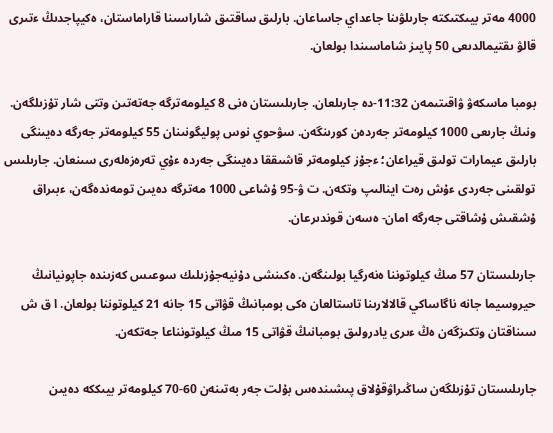4000 مەتر بيىكتىكتە جارىلۋىنا جاعداي جاساعان. بارلىق ساقتىق شاراسىنا قاراماستان، ەكيپاجدىڭ ءتىرى قالۋ ىقتيمالدىعى 50 پايىز شاماسىندا بولعان.

بومبا ماسكەۋ ۋاقىتىمەن 11:32-دە جارىلعان. جارىلىستان ەنى 8 كيلومەترگە جەتەتىن وتتى شار تۇزىلگەن. ونىڭ جارىعى 1000 كيلومەتر جەردەن كورىنگەن. سۋحوي نوس پوليگونىنان 55 كيلومەتر جەرگە دەيىنگى بارلىق عيمارات تولىق قيراعان؛ ءجۇز كيلومەتر قاشىققا دەيىنگى جەردە ءۇي تەرەزەلەرى سىنعان. جارىلىس تولقىنى جەردى ءۇش رەت اينالىپ وتكەن. ت ۋ-95 ۇشاعى 1000 مەترگە دەيىن تومەندەگەن، ءبىراق ۇشقىش ۇشاقتى جەرگە امان- ەسەن قوندىرعان.

جارىلىستان 57 مىڭ كيلوتوننا ەنەرگيا بولىنگەن. ەكىنشى دۇنيەجۇزىلىك سوعىس كەزىندە جاپونيانىڭ حيروسيما جانە ناگاساكي قالالارىنا تاستالعان ەكى بومبانىڭ قۋاتى 15 جانە 21 كيلوتوننا بولعان. ا ق ش سىناقتان وتكىزگەن ەڭ ءىرى يادرولىق بومبانىڭ قۋاتى 15 مىڭ كيلوتونناعا جەتكەن.

جارىلىستان تۇزىلگەن ساڭىراۋقۇلاق پىشىندەس بۇلت جەر بەتىنەن 60-70 كيلومەتر بيىككە دەيىن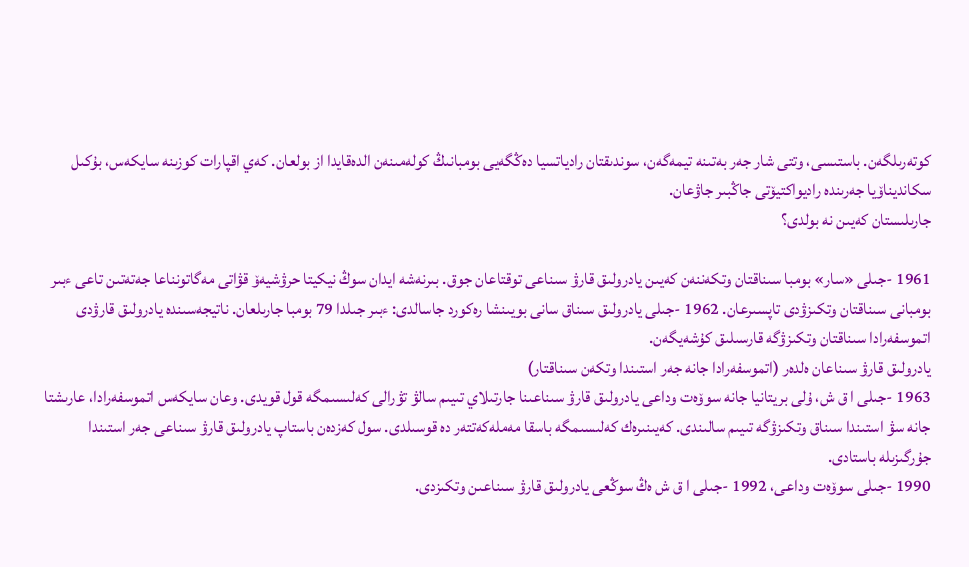كوتەرىلگەن. باستىسى، وتتى شار جەر بەتىنە تيمەگەن، سوندىقتان رادياتسيا دەڭگەيى بومبانىڭ كولەمىنەن الدەقايدا از بولعان. كەي اقپارات كوزىنە سايكەس، بۇكىل سكانديناۆيا جەرىندە راديواكتيۆتى جاڭبىر جاۋعان.
جارىلىستان كەيىن نە بولدى؟

1961 -جىلى «سار» بومبا سىناقتان وتكەننەن كەيىن يادرولىق قارۋ سىناعى توقتاعان جوق. بىرنەشە ايدان سوڭ نيكيتا حرۋشيەۆ قۋاتى مەگاتونناعا جەتەتىن تاعى ءبىر بومبانى سىناقتان وتكىزۋدى تاپسىرعان. 1962 -جىلى يادرولىق سىناق سانى بويىنشا رەكورد جاسالدى: ءبىر جىلدا 79 بومبا جارىلعان. ناتيجەسىندە يادرولىق قارۋدى اتموسفەرادا سىناقتان وتكىزۋگە قارسىلىق كۇشەيگەن.
يادرولىق قارۋ سىناعان ەلدەر (اتموسفەرادا جانە جەر استىندا وتكەن سىناقتار)
1963 -جىلى ا ق ش، ۇلى بريتانيا جانە سوۆەت وداعى يادرولىق قارۋ سىناعىنا جارتىلاي تىيىم سالۋ تۋرالى كەلىسىمگە قول قويدى. وعان سايكەس اتموسفەرادا، عارىشتا جانە سۋ استىندا سىناق وتكىزۋگە تىيىم سالىندى. كەيىنىرەك كەلىسىمگە باسقا مەملەكەتتەر دە قوسىلدى. سول كەزدەن باستاپ يادرولىق قارۋ سىناعى جەر استىندا جۇرگىزىلە باستادى.
1990 -جىلى سوۆەت وداعى، 1992 -جىلى ا ق ش ەڭ سوڭعى يادرولىق قارۋ سىناعىن وتكىزدى.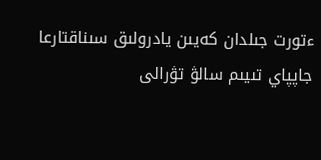ءتورت جىلدان كەيىن يادرولىق سىناقتارعا جاپپاي تىيىم سالۋ تۋرالى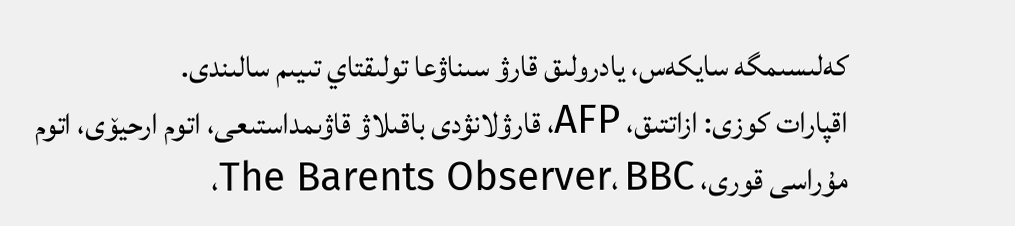كەلىسىمگە سايكەس، يادرولىق قارۋ سىناۋعا تولىقتاي تىيىم سالىندى.
اقپارات كوزى: ازاتتىق، AFP، قارۋلانۋدى باقىلاۋ قاۋىمداستىعى، اتوم ارحيۆى، اتوم مۇراسى قورى، The Barents Observer، BBC،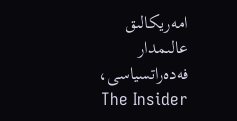امەريكالىق عالىمدار فەدەراتسياسى، The Insider